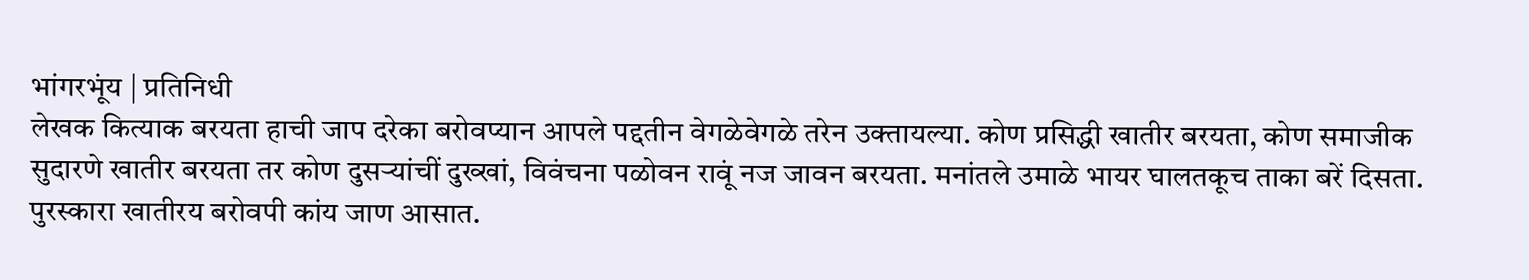भांगरभूंय | प्रतिनिधी
लेखक कित्याक बरयता हाची जाप दरेका बरोवप्यान आपले पद्दतीन वेगळेवेगळे तरेन उक्तायल्या. कोण प्रसिद्धी खातीर बरयता, कोण समाजीक सुदारणे खातीर बरयता तर कोण दुसऱ्यांचीं दुख्खां, विवंचना पळोवन रावूं नज जावन बरयता. मनांतले उमाळे भायर घालतकूच ताका बरें दिसता. पुरस्कारा खातीरय बरोवपी कांय जाण आसात.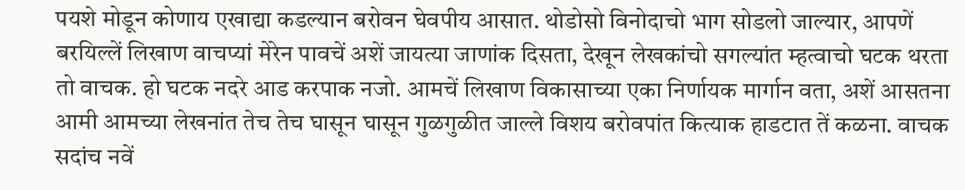पयशे मोडून कोणाय एखाद्या कडल्यान बरोवन घेवपीय आसात. थोडोसो विनोदाचो भाग सोडलो जाल्यार, आपणें बरयिल्लें लिखाण वाचप्यां मेरेन पावचें अशें जायत्या जाणांक दिसता, देखून लेखकांचो सगल्यांत म्हत्वाचो घटक थरता तो वाचक. हो घटक नदरे आड करपाक नजो. आमचें लिखाण विकासाच्या एका निर्णायक मार्गान वता, अशें आसतना आमी आमच्या लेखनांत तेच तेच घासून घासून गुळगुळीत जाल्ले विशय बरोवपांत कित्याक हाडटात तें कळना. वाचक सदांच नवें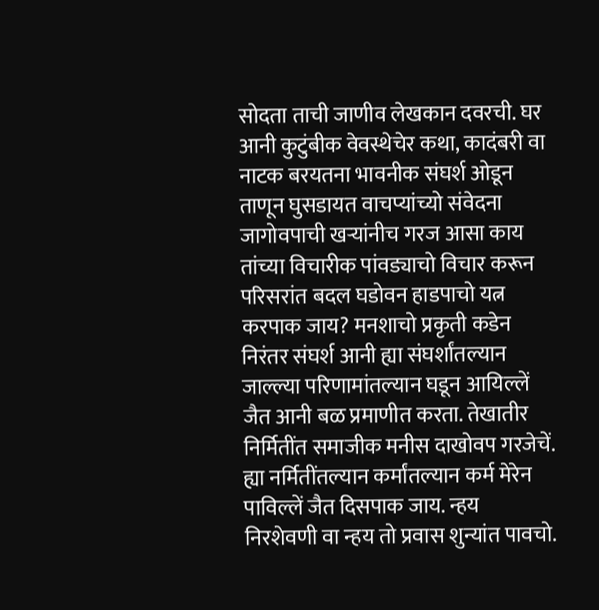सोदता ताची जाणीव लेखकान दवरची. घर आनी कुटुंबीक वेवस्थेचेर कथा, कादंबरी वा नाटक बरयतना भावनीक संघर्श ओडून ताणून घुसडायत वाचप्यांच्यो संवेदना जागोवपाची खऱ्यांनीच गरज आसा काय तांच्या विचारीक पांवड्याचो विचार करून परिसरांत बदल घडोवन हाडपाचो यत्न करपाक जाय? मनशाचो प्रकृती कडेन निरंतर संघर्श आनी ह्या संघर्शांतल्यान जाल्ल्या परिणामांतल्यान घडून आयिल्लें जैत आनी बळ प्रमाणीत करता. तेखातीर निर्मितींत समाजीक मनीस दाखोवप गरजेचें. ह्या नर्मितींतल्यान कर्मांतल्यान कर्म मेरेन पाविल्लें जैत दिसपाक जाय. न्हय निरशेवणी वा न्हय तो प्रवास शुन्यांत पावचो.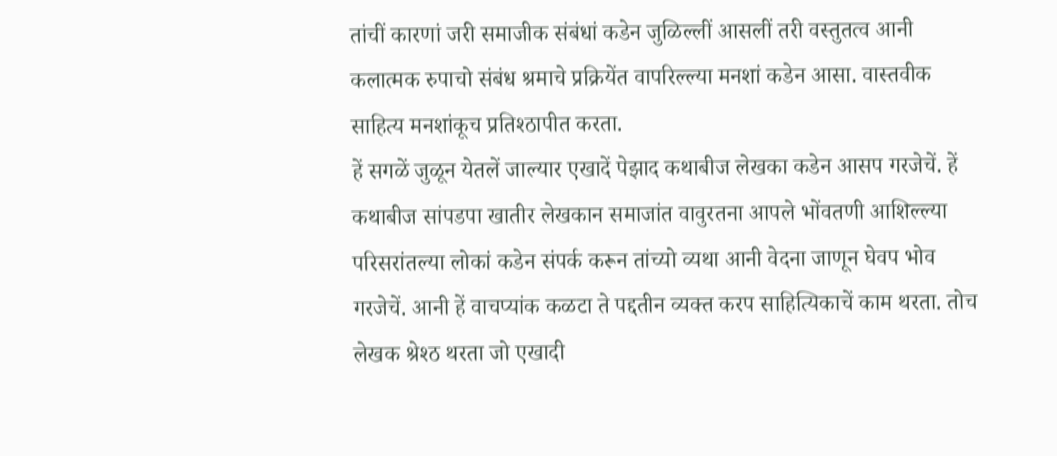तांचीं कारणां जरी समाजीक संबंधां कडेन जुळिल्लीं आसलीं तरी वस्तुतत्व आनी कलात्मक रुपाचो संबंध श्रमाचे प्रक्रियेंत वापरिल्ल्या मनशां कडेन आसा. वास्तवीक साहित्य मनशांकूच प्रतिश्ठापीत करता.
हें सगळें जुळून येतलें जाल्यार एखादें पेझाद कथाबीज लेखका कडेन आसप गरजेचें. हें कथाबीज सांपडपा खातीर लेखकान समाजांत वावुरतना आपले भोंवतणी आशिल्ल्या परिसरांतल्या लोकां कडेन संपर्क करून तांच्यो व्यथा आनी वेदना जाणून घेवप भोव गरजेचें. आनी हें वाचप्यांक कळटा ते पद्दतीन व्यक्त करप साहित्यिकाचें काम थरता. तोच लेखक श्रेश्ठ थरता जो एखादी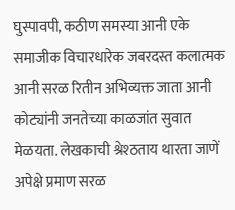घुस्पावपी, कठीण समस्या आनी एके समाजीक विचारधारेक जबरदस्त कलात्मक आनी सरळ रितीन अभिव्यक्त जाता आनी कोट्यांनी जनतेच्या काळजांत सुवात मेळयता. लेखकाची श्रेश्ठताय थारता जाणें अपेक्षे प्रमाण सरळ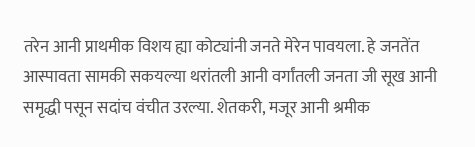तरेन आनी प्राथमीक विशय ह्या कोट्यांनी जनते मेरेन पावयला. हे जनतेंत आस्पावता सामकी सकयल्या थरांतली आनी वर्गांतली जनता जी सूख आनी समृद्धी पसून सदांच वंचीत उरल्या. शेतकरी, मजूर आनी श्रमीक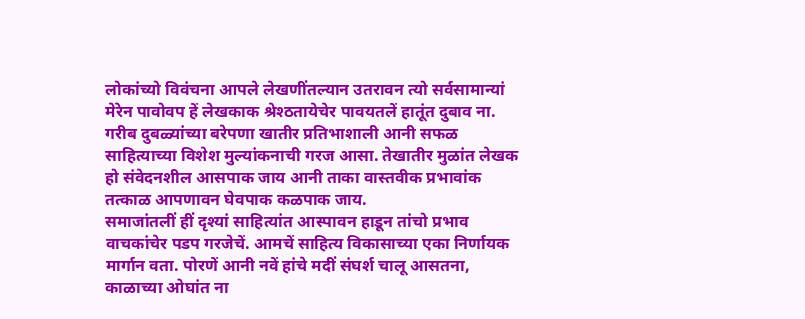लोकांच्यो विवंचना आपले लेखणींतल्यान उतरावन त्यो सर्वसामान्यां मेरेन पावोवप हें लेखकाक श्रेश्ठतायेचेर पावयतलें हातूंत दुबाव ना. गरीब दुबळ्यांच्या बरेपणा खातीर प्रतिभाशाली आनी सफळ साहित्याच्या विशेश मुल्यांकनाची गरज आसा. तेखातीर मुळांत लेखक हो संवेदनशील आसपाक जाय आनी ताका वास्तवीक प्रभावांक तत्काळ आपणावन घेवपाक कळपाक जाय.
समाजांतलीं हीं दृश्यां साहित्यांत आस्पावन हाडून तांचो प्रभाव वाचकांचेर पडप गरजेचें. आमचें साहित्य विकासाच्या एका निर्णायक मार्गान वता. पोरणें आनी नवें हांचे मदीं संघर्श चालू आसतना, काळाच्या ओघांत ना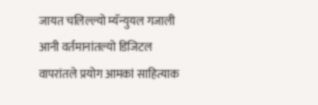जायत चलिल्ल्यो म्यॅन्युयल गजाली आनी वर्तमानांतल्यो डिजिटल वापरांतले प्रयोग आमकां साहित्याक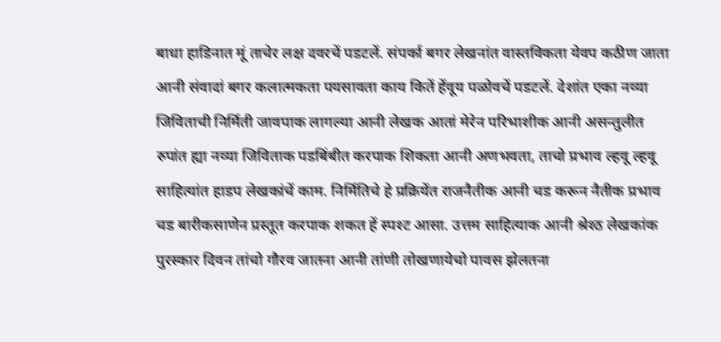बाधा हाडिनात मूं ताचेर लक्ष दवरचें पडटलें. संपर्का बगर लेखनांत वास्तविकता येवप कठीण जाता आनी संवादां बगर कलात्मकता पयसावता काय कितें हेंवूय पळोवचें पडटलें. देशांत एका नव्या जिविताची निर्मिती जावपाक लागल्या आनी लेखक आतां मेरेन परिभाशीक आनी असन्तुलीत रुपांत ह्या नव्या जिविताक पडबिंबीत करपाक शिकता आनी अणभवता, ताचो प्रभाव ल्हवू ल्हवू साहित्यांत हाडप लेखकांचें काम. निर्मितिचे हे प्रक्रियेंत राजनैतीक आनी चड करून नैतीक प्रभाव चड बारीकसाणेन प्रस्तूत करपाक शकत हें स्पश्ट आसा. उत्तम साहित्याक आनी श्रेश्ठ लेखकांक पुरस्कार दिवन तांचो गौरव जातना आनी तांणी तोखणायेचो पावस झेलतना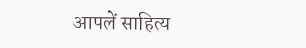आपलें साहित्य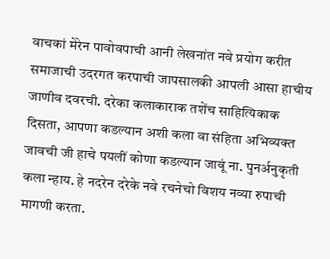वाचकां मेरेन पावोवपाची आनी लेखनांत नवे प्रयोग करीत समाजाची उदरगत करपाची जापसालकी आपली आसा हाचीय जाणीव दवरची. दरेका कलाकाराक तशेंच साहित्यिकाक दिसता, आपणा कडल्यान अशी कला वा संहिता अभिव्यक्त जावची जी हाचे पयलीं कोणा कडल्यान जावूं ना. पुनर्अनुकृती कला न्हाय. हे नदरेन दरेके नवे रचनेचो विशय नव्या रुपाची मागणी करता.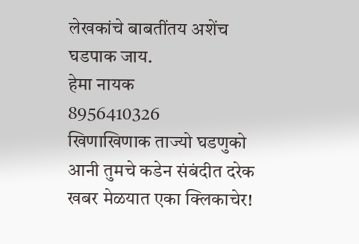लेखकांचे बाबतींतय अशेंच घडपाक जाय.
हेमा नायक
8956410326
खिणाखिणाक ताज्यो घडणुको आनी तुमचे कडेन संबंदीत दरेक खबर मेळयात एका क्लिकाचेर!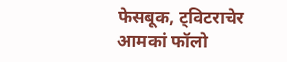फेसबूक, ट्विटराचेर आमकां फॉलो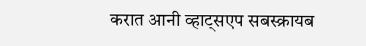करात आनी व्हाट्सएप सबस्क्रायब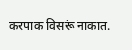करपाक विसरूं नाकात.